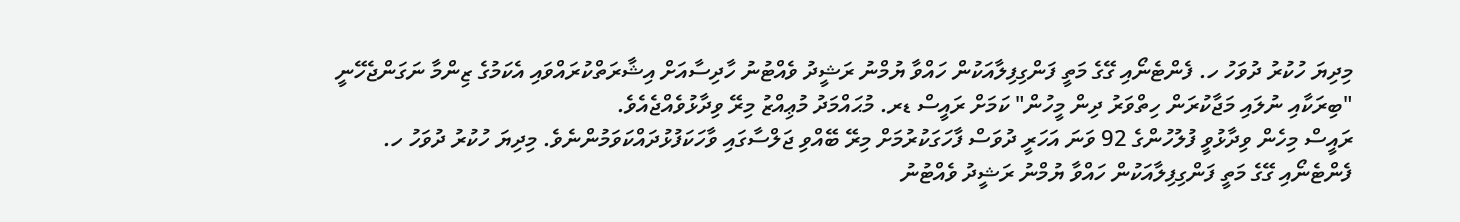މިދިޔަ ހުކުރު ދުވަހު ހ. ފެންޓެނޯއި ގޭގެ މަތީ ފަންގިފިލާއަކުން ހައްވާ ޔުމްނު ރަޝީދު ވެއްޓުނު ހާދިސާއަށް އިޝާރަތްކުރައްވައި އެކަމުގެ ޒިންމާ ނަގަންޖެހޭނީ "ބިރަކާއި ނުލައި މަޖާކުރަން ހިތްވަރު ދިން މީހުން" ކަމަށް ރައީސް ޑރ. މުޙައްމަދު މުޢިއްޒު މިރޭ ވިދާޅުވެއްޖެއެވެ.
ރައީސް މިހެން ވިދާޅުވީ ފުލުހުންގެ 92 ވަނަ އަހަރީ ދުވަސް ފާހަގަކުރުމަށް މިރޭ ބޭއްވި ޖަލްސާގައި ވާހަކަފުޅުދައްކަވަމުންނެވެ. މިދިޔަ ހުކުރު ދުވަހު ހ. ފެންޓެނޯއި ގޭގެ މަތީ ފަންގިފިލާއަކުން ހައްވާ ޔުމްނު ރަޝީދު ވެއްޓުނު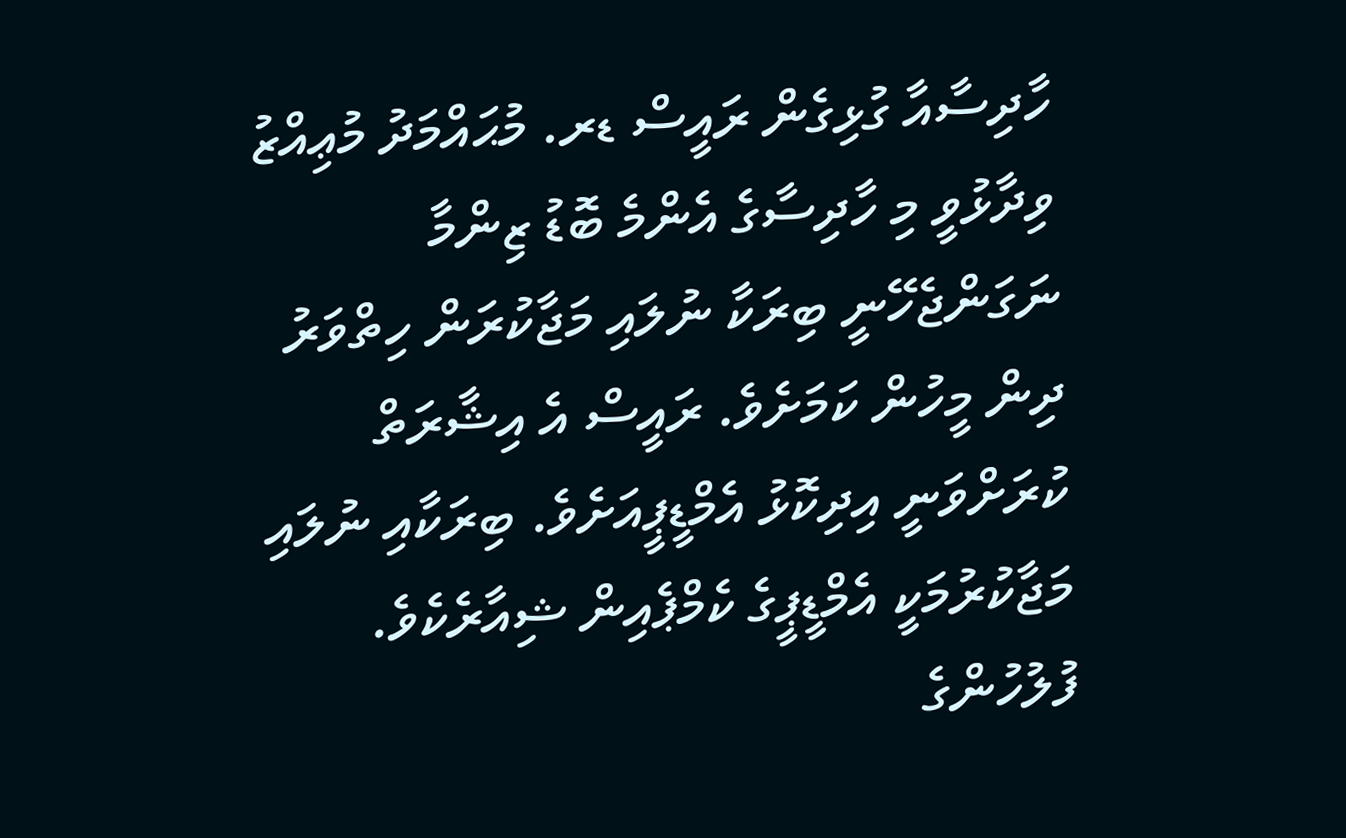ހާދިސާއާ ގުޅިގެން ރައީސް ޑރ. މުޙައްމަދު މުޢިއްޒު ވިދާޅުވީ މި ހާދިސާގެ އެންމެ ބޮޑު ޒިންމާ ނަގަންޖެހޭނީ ބިރަކާ ނުލައި މަޖާކުރަން ހިތްވަރު ދިން މީހުން ކަމަށެވެ. ރައީސް އެ އިޝާރަތް ކުރަށްވަނީ އިދިކޮޅު އެމްޑީޕީއަށެވެ. ބިރަކާއި ނުލައި މަޖާކުރުމަކީ އެމްޑީޕީގެ ކެމްޕެއިން ޝިއާރެކެވެ.
ފުލުހުންގެ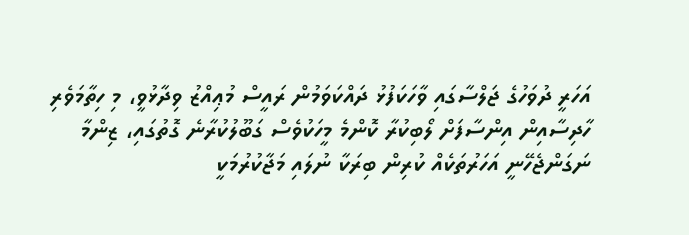އަހަރީ ދުވަހުގެ ޖަލްސާގައި ވާހަކަފުޅު ދައްކަވަމުން ރައީސް މުޢިއްޒު ވިދާޅުވީ، މި ހިތާމަވެރި ހާދިސާއިން އިންސާފަށް ލޯބިކުރާ ކޮންމެ މީހަކުވެސް ގަބޫލުކުރާނެ ގޮތުގައި، ޒިންމާ ނަގަންޖެހޭނީ އަހަރުތަކެއް ކުރިން ބިރަކާ ނުލައި މަޖާކުރުމަކީ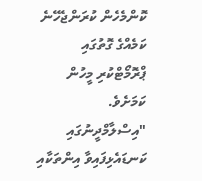ކޮންމެހެން ކުރަންޖެހޭނެ ކަމެއްގެ ގޮތުގައި ޕްރޮމޯޓްކުރި މީހުން ކަމަށެވެ.
"އިސްލާމްދީނުގައި ކަނޑައެޅިފައިވާ އިންތަކާއި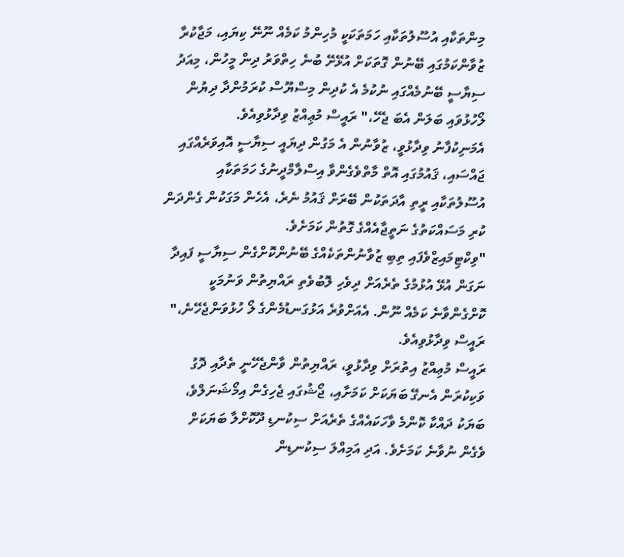މިންތަކާއި އުސޫލުތަކާއި ހަމަތަކަކީ މުހިންމު ކަމެއް ނޫނޭ ކިޔައި، މަޖާކުރާ ޒުވާންކަމުގައި ބޭނުން ގޮތަކަށް އުޅޭށޭ ބުނެ ހިތްވަރު ދިން މީހުން، މިއަދު ސިޔާސީ ބޭނުމެއްގައި ނުކުމެ އެ ކުދިން މިސްޔޫސް ކުރަމުންދާ ދިޔުން ލޯހުޅުވައި ބަލަން އެބަ ޖެހޭ،" ރައީސް މުޢިއްޒު ވިދާޅުވިއެވެ.
އެމަނިކުފާނު ވިދާޅުވީ، ޒުވާނުން އެ މަގުން ދިޔައީ ސިޔާސީ އޮއިވަރެއްގައި ޖައްސައި، ޤައުމުގައި އޮތް މާތްވެގެންވާ އިސްލާމްދީނުގެ ހަމަތަކާއި އުސޫލުތަކާއި ރީތި އާދަތަކުން ބޭރަށް ޤައުމު ނެރެ، އެހެން މަގަކުން ގެންދަން ކުރި މަސައްކަތުގެ ނަތީޖާއެއްގެ ގޮތުން ކަމަށެވެ.
"ވިކްޓިމައިޒްވެފައި ތިބި ޒުވާނުންތަކެއްގެ ބޭނުންކޮށްގެން ސިޔާސީ ފައިދާ ނަގަން އުޅޭ އުޅުމުގެ ތެރެއަށް ދިވެހި ލޮބުވެތި ރައްޔިތުން ވަނުމަކީ ކޮށްގެންވާނެ ކަމެއް ނޫން. އެއަށްވުރެ އަޅުގަނޑުމެންގެ ލޯ ހުޅުވަންޖެހޭނެ،" ރައީސް ވިދާޅުވިއެވެ.
ރައީސް މުޢިއްޒު އިތުރަށް ވިދާޅުވީ، ރައްޔިތުން ވާންޖެހޭނީ ތެދާއި ދޮގު ވަކިކުރަން އެނގޭ ބަޔަކަށް ކަމަށާއި، ޖޯޝުގައި ޖެހިގެން އިމޯޝަނަލްވެ، ބަޔަކު ދައްކާ ކޮންމެ ވާހަކައެއްގެ ތެރެއަށް ސިކުނޑި ދޫކޮށްލާ ބަޔަކަށް ވެގެން ނުވާނެ ކަމަށެވެ. އަދި އަމިއްލަ ސިކުނޑިން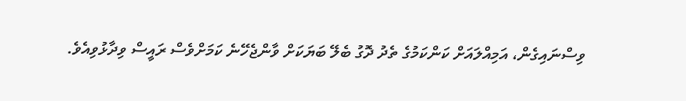ވިސްނައިގެން، އަމިއްލައަށް ކަންކަމުގެ ތެދު ދޮގު ބެލޭ ބަޔަކަށް ވާންޖެހޭނެ ކަމަށްވެސް ރައީސް ވިދާޅުވިއެވެ.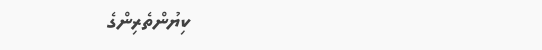ކިޔުންތެރިންގެ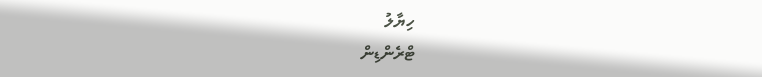ހިޔާލު
ޓްރެންޑިން